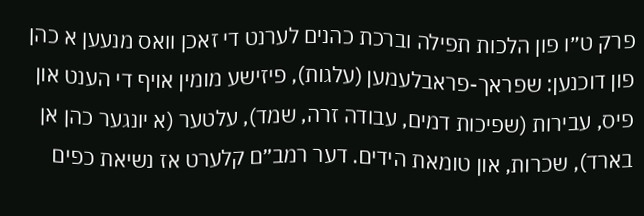פרק ט״ו פון הלכות תפילה וברכת כהנים לערנט די זאכן וואס מנעען א כהן פון דוכנען: שפראך-פראבלעמען (עלגות), פיזישע מומין אויף די הענט און פיס, עבירות (שפיכות דמים, עבודה זרה, שמד), עלטער (א יונגער כהן אן בארד), שכרות, און טומאת הידים. דער רמב״ם קלערט אז נשיאת כפים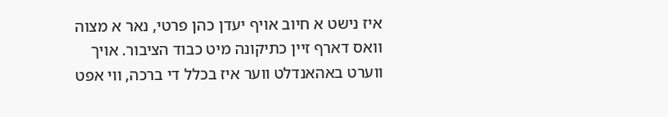איז נישט א חיוב אויף יעדן כהן פרטי, נאר א מצוה וואס דארף זיין כתיקונה מיט כבוד הציבור. אויך ווערט באהאנדלט ווער איז בכלל די ברכה, ווי אפט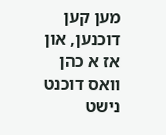מען קען דוכנען, און אז א כהן וואס דוכנט נישט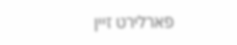פארלירט זיין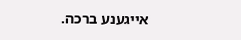אייגענע ברכה.